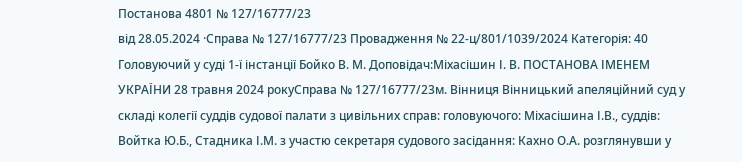Постанова 4801 № 127/16777/23
від 28.05.2024 ·Справа № 127/16777/23 Провадження № 22-ц/801/1039/2024 Категорія: 40 Головуючий у суді 1-ї інстанції Бойко В. М. Доповідач:Міхасішин І. В. ПОСТАНОВА ІМЕНЕМ УКРАЇНИ 28 травня 2024 рокуСправа № 127/16777/23м. Вінниця Вінницький апеляційний суд у складі колегії суддів судової палати з цивільних справ: головуючого: Міхасішина І.В., суддів: Войтка Ю.Б., Стадника І.М. з участю секретаря судового засідання: Кахно О.А. розглянувши у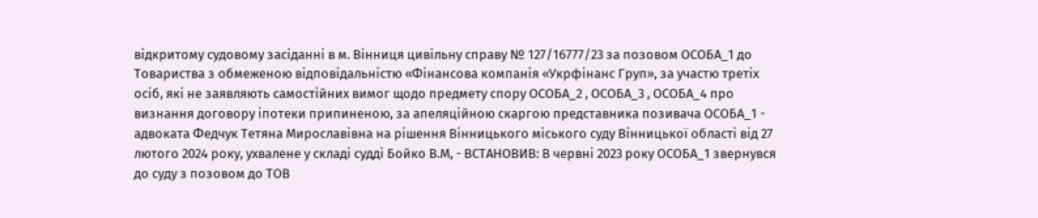відкритому судовому засіданні в м. Вінниця цивільну справу № 127/16777/23 за позовом ОСОБА_1 до Товариства з обмеженою відповідальністю «Фінансова компанія «Укрфінанс Груп», за участю третіх осіб, які не заявляють самостійних вимог щодо предмету спору ОСОБА_2 , ОСОБА_3 , ОСОБА_4 про визнання договору іпотеки припиненою, за апеляційною скаргою представника позивача ОСОБА_1 - адвоката Федчук Тетяна Мирославівна на рішення Вінницького міського суду Вінницької області від 27 лютого 2024 року, ухвалене у складі судді Бойко В.М, - ВСТАНОВИВ: В червні 2023 року ОСОБА_1 звернувся до суду з позовом до ТОВ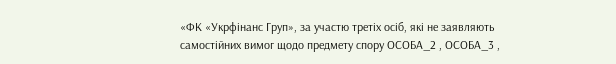«ФК «Укрфінанс Груп», за участю третіх осіб, які не заявляють самостійних вимог щодо предмету спору ОСОБА_2 , ОСОБА_3 ,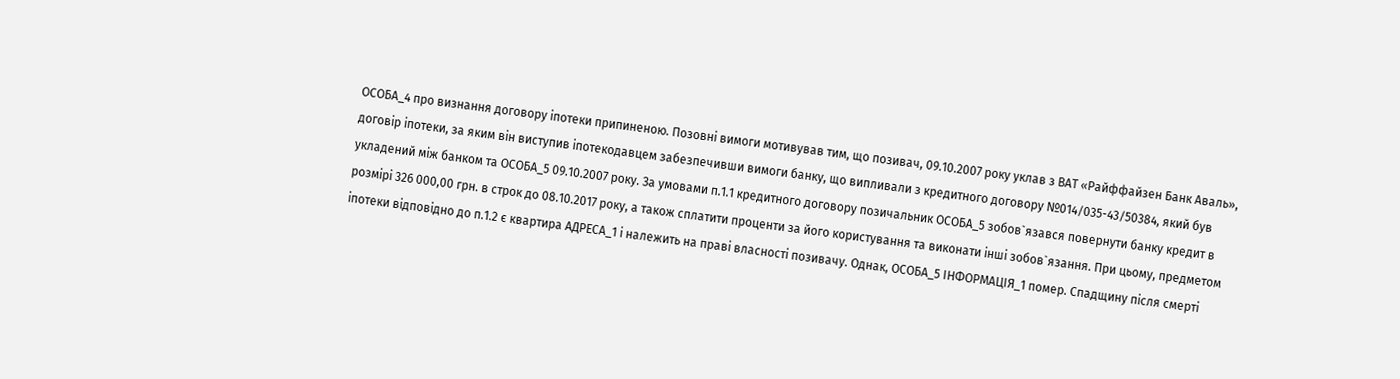ОСОБА_4 про визнання договору іпотеки припиненою. Позовні вимоги мотивував тим, що позивач, 09.10.2007 року уклав з ВАТ «Райффайзен Банк Аваль», договір іпотеки, за яким він виступив іпотекодавцем забезпечивши вимоги банку, що випливали з кредитного договору №014/035-43/50384, який був укладений між банком та ОСОБА_5 09.10.2007 року. За умовами п.1.1 кредитного договору позичальник ОСОБА_5 зобов`язався повернути банку кредит в розмірі 326 000,00 грн. в строк до 08.10.2017 року, а також сплатити проценти за його користування та виконати інші зобов`язання. При цьому, предметом іпотеки відповідно до п.1.2 є квартира АДРЕСА_1 і належить на праві власності позивачу. Однак, ОСОБА_5 ІНФОРМАЦІЯ_1 помер. Спадщину після смерті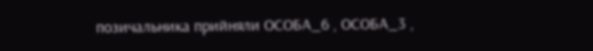позичальника прийняли ОСОБА_6 , ОСОБА_3 ,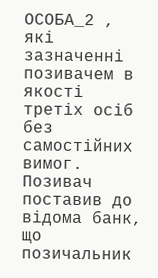ОСОБА_2 , які зазначенні позивачем в якості третіх осіб без самостійних вимог. Позивач поставив до відома банк, що позичальник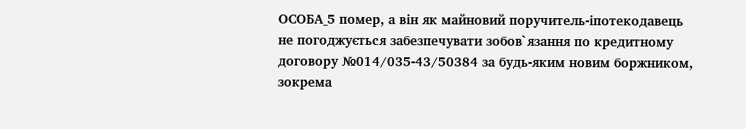ОСОБА_5 помер, а він як майновий поручитель-іпотекодавець не погоджується забезпечувати зобов`язання по кредитному договору №014/035-43/50384 за будь-яким новим боржником, зокрема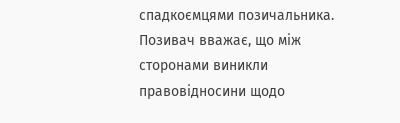спадкоємцями позичальника. Позивач вважає, що між сторонами виникли правовідносини щодо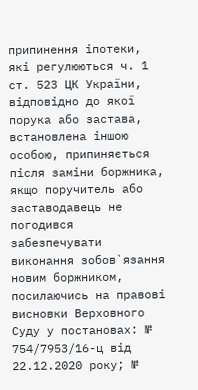припинення іпотеки, які регулюються ч. 1 ст. 523 ЦК України, відповідно до якої порука або застава, встановлена іншою особою, припиняється після заміни боржника, якщо поручитель або заставодавець не погодився забезпечувати виконання зобов`язання новим боржником, посилаючись на правові висновки Верховного Суду у постановах: № 754/7953/16-ц від 22.12.2020 року; №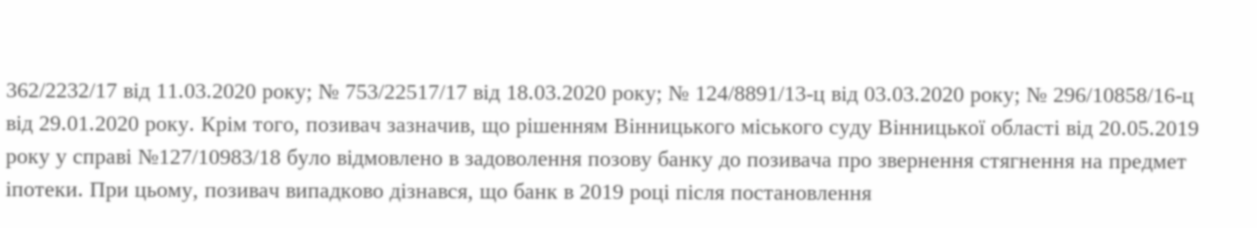362/2232/17 від 11.03.2020 року; № 753/22517/17 від 18.03.2020 року; № 124/8891/13-ц від 03.03.2020 року; № 296/10858/16-ц від 29.01.2020 року. Крім того, позивач зазначив, що рішенням Вінницького міського суду Вінницької області від 20.05.2019 року у справі №127/10983/18 було відмовлено в задоволення позову банку до позивача про звернення стягнення на предмет іпотеки. При цьому, позивач випадково дізнався, що банк в 2019 році після постановлення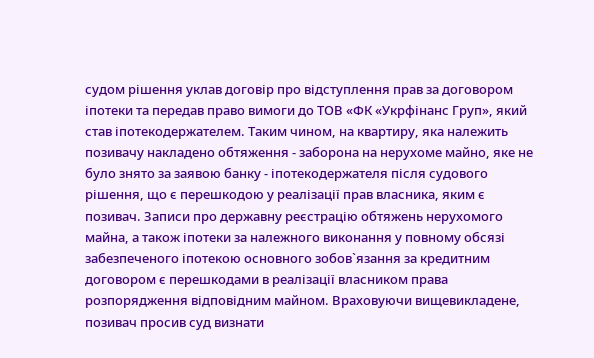судом рішення уклав договір про відступлення прав за договором іпотеки та передав право вимоги до ТОВ «ФК «Укрфінанс Груп», який став іпотекодержателем. Таким чином, на квартиру, яка належить позивачу накладено обтяження - заборона на нерухоме майно, яке не було знято за заявою банку - іпотекодержателя після судового рішення, що є перешкодою у реалізації прав власника, яким є позивач. Записи про державну реєстрацію обтяжень нерухомого майна, а також іпотеки за належного виконання у повному обсязі забезпеченого іпотекою основного зобов`язання за кредитним договором є перешкодами в реалізації власником права розпорядження відповідним майном. Враховуючи вищевикладене, позивач просив суд визнати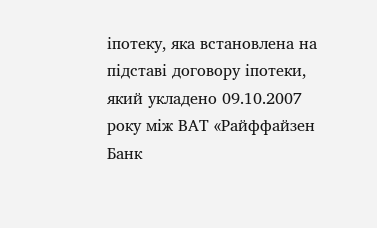іпотеку, яка встановлена на підставі договору іпотеки, який укладено 09.10.2007 року між ВАТ «Райффайзен Банк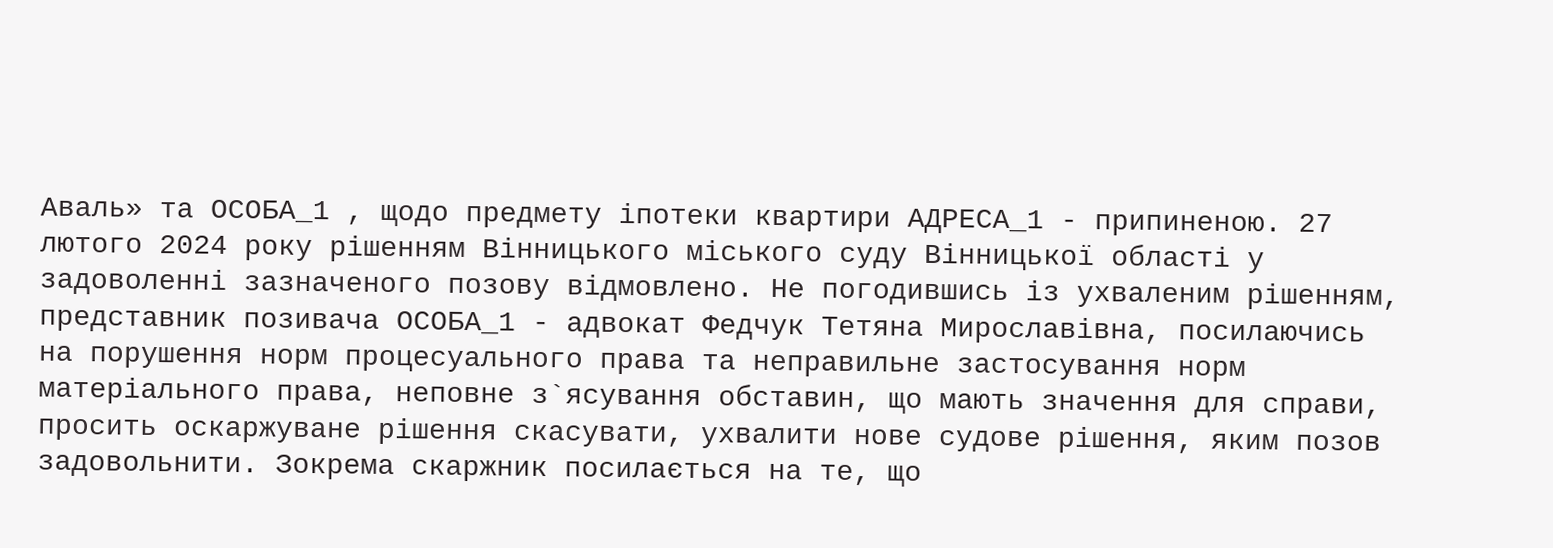Аваль» та ОСОБА_1 , щодо предмету іпотеки квартири АДРЕСА_1 - припиненою. 27 лютого 2024 року рішенням Вінницького міського суду Вінницької області у задоволенні зазначеного позову відмовлено. Не погодившись із ухваленим рішенням, представник позивача ОСОБА_1 - адвокат Федчук Тетяна Мирославівна, посилаючись на порушення норм процесуального права та неправильне застосування норм матеріального права, неповне з`ясування обставин, що мають значення для справи, просить оскаржуване рішення скасувати, ухвалити нове судове рішення, яким позов задовольнити. Зокрема скаржник посилається на те, що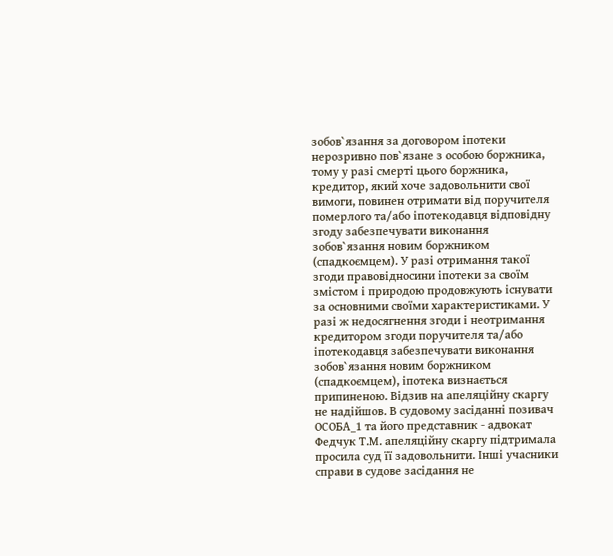зобов`язання за договором іпотеки нерозривно пов`язане з особою боржника, тому у разі смерті цього боржника, кредитор, який хоче задовольнити свої вимоги, повинен отримати від поручителя померлого та/або іпотекодавця відповідну згоду забезпечувати виконання зобов`язання новим боржником (спадкоємцем). У разі отримання такої згоди правовідносини іпотеки за своїм змістом і природою продовжують існувати за основними своїми характеристиками. У разі ж недосягнення згоди і неотримання кредитором згоди поручителя та/або іпотекодавця забезпечувати виконання зобов`язання новим боржником (спадкоємцем), іпотека визнається припиненою. Відзив на апеляційну скаргу не надійшов. В судовому засіданні позивач ОСОБА_1 та його представник - адвокат Федчук Т.М. апеляційну скаргу підтримала просила суд її задовольнити. Інші учасники справи в судове засідання не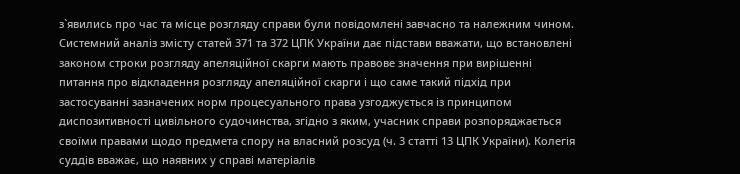з`явились про час та місце розгляду справи були повідомлені завчасно та належним чином. Системний аналіз змісту статей 371 та 372 ЦПК України дає підстави вважати, що встановлені законом строки розгляду апеляційної скарги мають правове значення при вирішенні питання про відкладення розгляду апеляційної скарги і що саме такий підхід при застосуванні зазначених норм процесуального права узгоджується із принципом диспозитивності цивільного судочинства, згідно з яким, учасник справи розпоряджається своїми правами щодо предмета спору на власний розсуд (ч. 3 статті 13 ЦПК України). Колегія суддів вважає, що наявних у справі матеріалів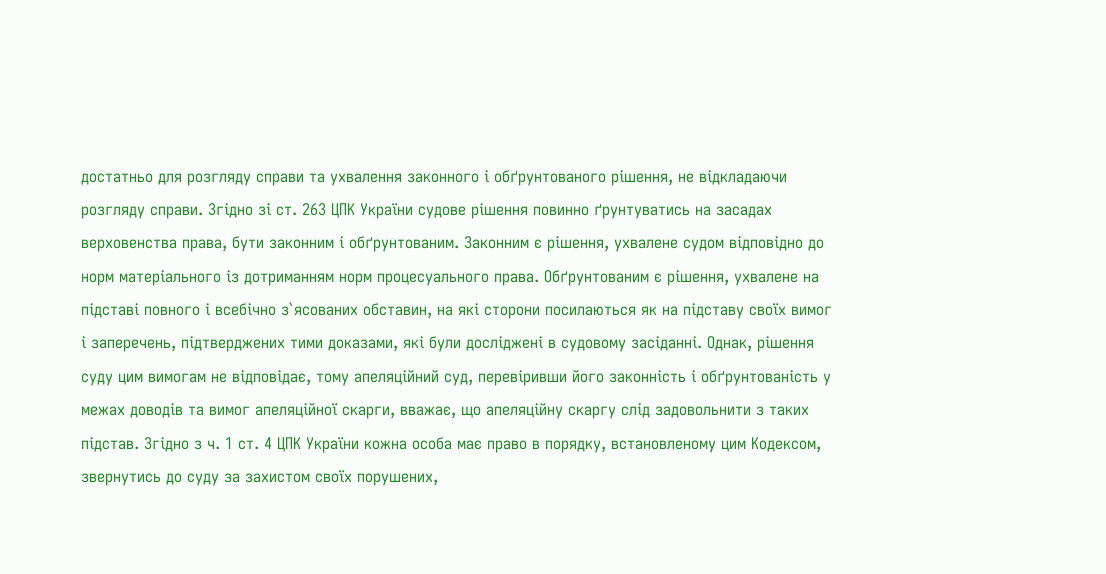достатньо для розгляду справи та ухвалення законного і обґрунтованого рішення, не відкладаючи розгляду справи. Згідно зі ст. 263 ЦПК України судове рішення повинно ґрунтуватись на засадах верховенства права, бути законним і обґрунтованим. Законним є рішення, ухвалене судом відповідно до норм матеріального із дотриманням норм процесуального права. Обґрунтованим є рішення, ухвалене на підставі повного і всебічно з`ясованих обставин, на які сторони посилаються як на підставу своїх вимог і заперечень, підтверджених тими доказами, які були досліджені в судовому засіданні. Однак, рішення суду цим вимогам не відповідає, тому апеляційний суд, перевіривши його законність і обґрунтованість у межах доводів та вимог апеляційної скарги, вважає, що апеляційну скаргу слід задовольнити з таких підстав. Згідно з ч. 1 ст. 4 ЦПК України кожна особа має право в порядку, встановленому цим Кодексом, звернутись до суду за захистом своїх порушених,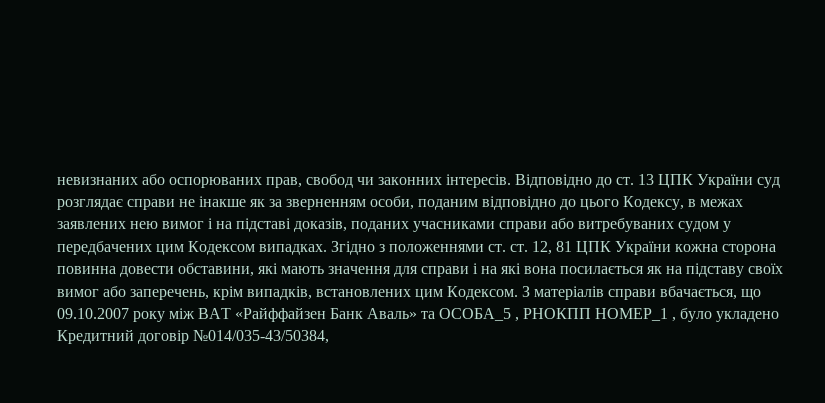невизнаних або оспорюваних прав, свобод чи законних інтересів. Відповідно до ст. 13 ЦПК України суд розглядає справи не інакше як за зверненням особи, поданим відповідно до цього Кодексу, в межах заявлених нею вимог і на підставі доказів, поданих учасниками справи або витребуваних судом у передбачених цим Кодексом випадках. Згідно з положеннями ст. ст. 12, 81 ЦПК України кожна сторона повинна довести обставини, які мають значення для справи і на які вона посилається як на підставу своїх вимог або заперечень, крім випадків, встановлених цим Кодексом. З матеріалів справи вбачається, що 09.10.2007 року між ВАТ «Райффайзен Банк Аваль» та ОСОБА_5 , РНОКПП НОМЕР_1 , було укладено Кредитний договір №014/035-43/50384,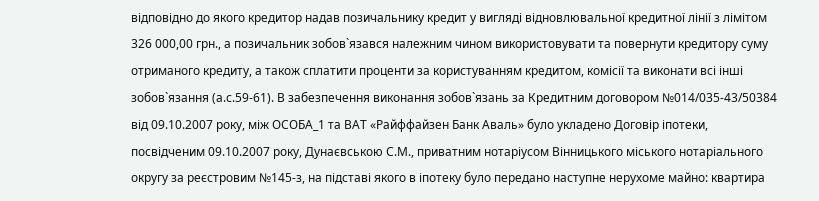відповідно до якого кредитор надав позичальнику кредит у вигляді відновлювальної кредитної лінії з лімітом 326 000,00 грн., а позичальник зобов`язався належним чином використовувати та повернути кредитору суму отриманого кредиту, а також сплатити проценти за користуванням кредитом, комісії та виконати всі інші зобов`язання (а.с.59-61). В забезпечення виконання зобов`язань за Кредитним договором №014/035-43/50384 від 09.10.2007 року, між ОСОБА_1 та ВАТ «Райффайзен Банк Аваль» було укладено Договір іпотеки, посвідченим 09.10.2007 року, Дунаєвською С.М., приватним нотаріусом Вінницького міського нотаріального округу за реєстровим №145-з, на підставі якого в іпотеку було передано наступне нерухоме майно: квартира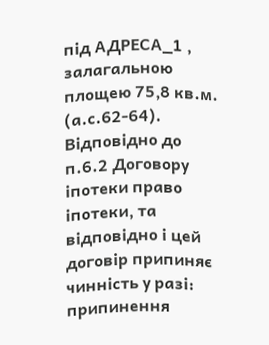під АДРЕСА_1 , залагальною площею 75,8 кв.м. (а.с.62-64). Відповідно до п.6.2 Договору іпотеки право іпотеки, та відповідно і цей договір припиняє чинність у разі: припинення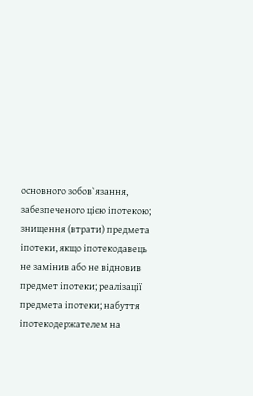основного зобов`язання, забезпеченого цією іпотекою; знищення (втрати) предмета іпотеки, якщо іпотекодавець не замінив або не відновив предмет іпотеки; реалізації предмета іпотеки; набуття іпотекодержателем на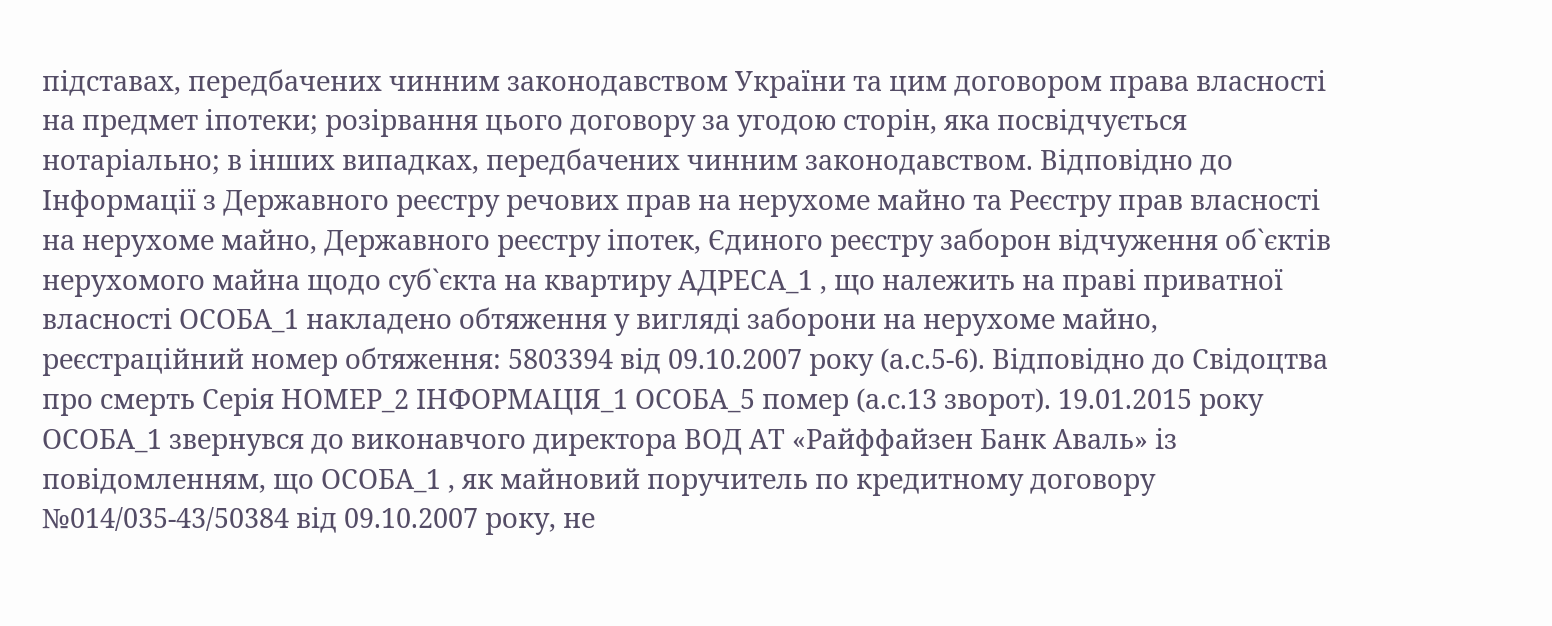підставах, передбачених чинним законодавством України та цим договором права власності на предмет іпотеки; розірвання цього договору за угодою сторін, яка посвідчується нотаріально; в інших випадках, передбачених чинним законодавством. Відповідно до Інформації з Державного реєстру речових прав на нерухоме майно та Реєстру прав власності на нерухоме майно, Державного реєстру іпотек, Єдиного реєстру заборон відчуження об`єктів нерухомого майна щодо суб`єкта на квартиру АДРЕСА_1 , що належить на праві приватної власності ОСОБА_1 накладено обтяження у вигляді заборони на нерухоме майно, реєстраційний номер обтяження: 5803394 від 09.10.2007 року (а.с.5-6). Відповідно до Свідоцтва про смерть Серія НОМЕР_2 ІНФОРМАЦІЯ_1 ОСОБА_5 помер (а.с.13 зворот). 19.01.2015 року ОСОБА_1 звернувся до виконавчого директора ВОД АТ «Райффайзен Банк Аваль» із повідомленням, що ОСОБА_1 , як майновий поручитель по кредитному договору №014/035-43/50384 від 09.10.2007 року, не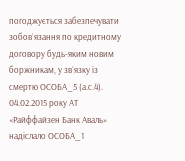погоджується забезпечувати зобов`язання по кредитному договору будь-яким новим боржникам, у зв`язку із смертю ОСОБА_5 (а.с.4). 04.02.2015 року АТ «Райффайзен Банк Аваль» надіслало ОСОБА_1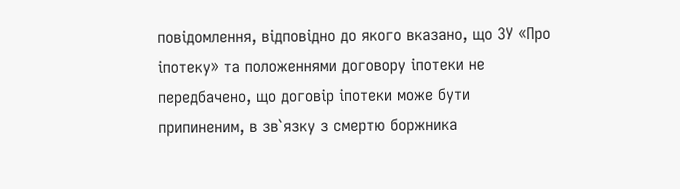повідомлення, відповідно до якого вказано, що ЗУ «Про іпотеку» та положеннями договору іпотеки не передбачено, що договір іпотеки може бути припиненим, в зв`язку з смертю боржника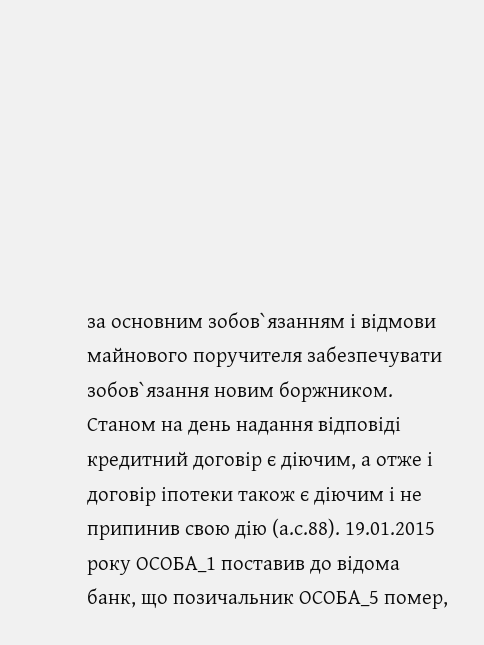за основним зобов`язанням і відмови майнового поручителя забезпечувати зобов`язання новим боржником. Станом на день надання відповіді кредитний договір є діючим, а отже і договір іпотеки також є діючим і не припинив свою дію (а.с.88). 19.01.2015 року ОСОБА_1 поставив до відома банк, що позичальник ОСОБА_5 помер,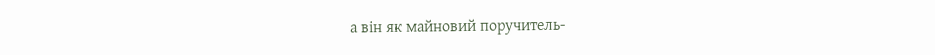а він як майновий поручитель-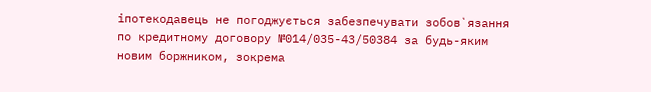іпотекодавець не погоджується забезпечувати зобов`язання по кредитному договору №014/035-43/50384 за будь-яким новим боржником, зокрема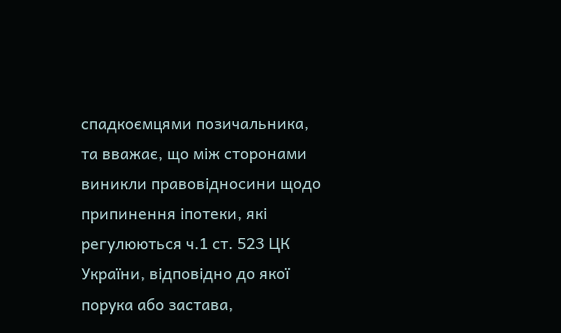спадкоємцями позичальника, та вважає, що між сторонами виникли правовідносини щодо припинення іпотеки, які регулюються ч.1 ст. 523 ЦК України, відповідно до якої порука або застава,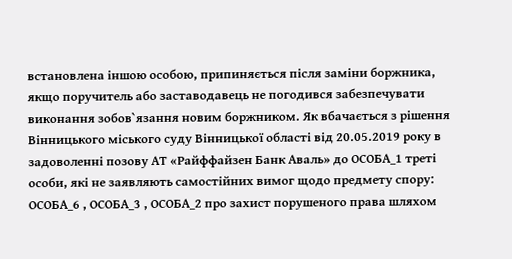встановлена іншою особою, припиняється після заміни боржника, якщо поручитель або заставодавець не погодився забезпечувати виконання зобов`язання новим боржником. Як вбачається з рішення Вінницького міського суду Вінницької області від 20.05.2019 року в задоволенні позову АТ «Райффайзен Банк Аваль» до ОСОБА_1 треті особи, які не заявляють самостійних вимог щодо предмету спору: ОСОБА_6 , ОСОБА_3 , ОСОБА_2 про захист порушеного права шляхом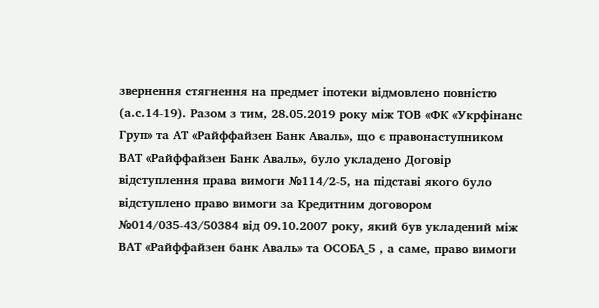звернення стягнення на предмет іпотеки відмовлено повністю (а.с.14-19). Разом з тим, 28.05.2019 року між ТОВ «ФК «Укрфінанс Груп» та АТ «Райффайзен Банк Аваль», що є правонаступником ВАТ «Райффайзен Банк Аваль», було укладено Договір відступлення права вимоги №114/2-5, на підставі якого було відступлено право вимоги за Кредитним договором №014/035-43/50384 від 09.10.2007 року, який був укладений між ВАТ «Райффайзен банк Аваль» та ОСОБА_5 , а саме, право вимоги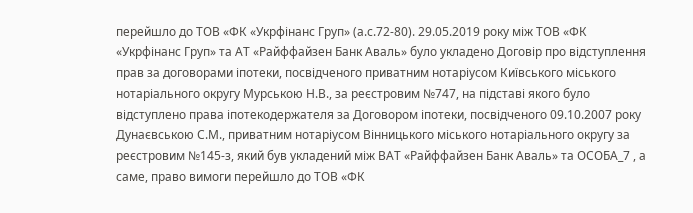перейшло до ТОВ «ФК «Укрфінанс Груп» (а.с.72-80). 29.05.2019 року між ТОВ «ФК «Укрфінанс Груп» та АТ «Райффайзен Банк Аваль» було укладено Договір про відступлення прав за договорами іпотеки, посвідченого приватним нотаріусом Київського міського нотаріального округу Мурською Н.В., за реєстровим №747, на підставі якого було відступлено права іпотекодержателя за Договором іпотеки, посвідченого 09.10.2007 року Дунаєвською С.М., приватним нотаріусом Вінницького міського нотаріального округу за реєстровим №145-з, який був укладений між ВАТ «Райффайзен Банк Аваль» та ОСОБА_7 , а саме, право вимоги перейшло до ТОВ «ФК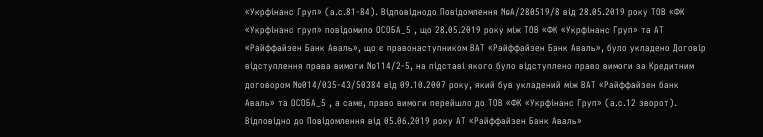«Укрфінанс Груп» (а.с.81-84). Відповіднодо Повідомлення №А/280519/8 від 28.05.2019 року ТОВ «ФК «Укрфінанс груп» повідомило ОСОБА_5 , що 28.05.2019 року між ТОВ «ФК «Укрфінанс Груп» та АТ «Райффайзен Банк Аваль», що є правонаступником ВАТ «Райффайзен Банк Аваль», було укладено Договір відступлення права вимоги №114/2-5, на підставі якого було відступлено право вимоги за Кредитним договором №014/035-43/50384 від 09.10.2007 року, який був укладений між ВАТ «Райффайзен банк Аваль» та ОСОБА_5 , а саме, право вимоги перейшло до ТОВ «ФК «Укрфінанс Груп» (а.с.12 зворот). Відповідно до Повідомлення від 05.06.2019 року АТ «Райффайзен Банк Аваль»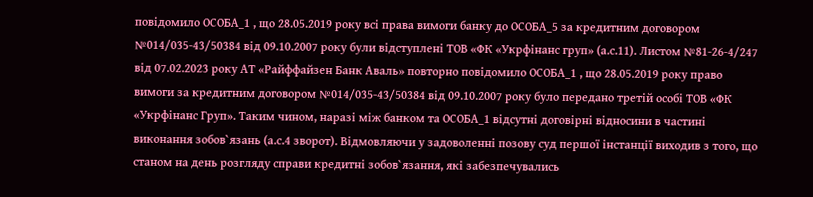повідомило ОСОБА_1 , що 28.05.2019 року всі права вимоги банку до ОСОБА_5 за кредитним договором №014/035-43/50384 від 09.10.2007 року були відступлені ТОВ «ФК «Укрфінанс груп» (а.с.11). Листом №81-26-4/247 від 07.02.2023 року АТ «Райффайзен Банк Аваль» повторно повідомило ОСОБА_1 , що 28.05.2019 року право вимоги за кредитним договором №014/035-43/50384 від 09.10.2007 року було передано третій особі ТОВ «ФК «Укрфінанс Груп». Таким чином, наразі між банком та ОСОБА_1 відсутні договірні відносини в частині виконання зобов`язань (а.с.4 зворот). Відмовляючи у задоволенні позову суд першої інстанції виходив з того, що станом на день розгляду справи кредитні зобов`язання, які забезпечувались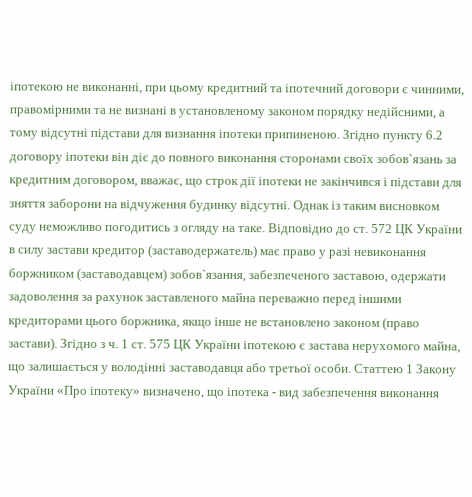іпотекою не виконанні, при цьому кредитний та іпотечний договори є чинними, правомірними та не визнані в установленому законом порядку недійсними, а тому відсутні підстави для визнання іпотеки припиненою. Згідно пункту 6.2 договору іпотеки він діє до повного виконання сторонами своїх зобов`язань за кредитним договором, вважає, що строк дії іпотеки не закінчився і підстави для зняття заборони на відчуження будинку відсутні. Однак із таким висновком суду неможливо погодитись з огляду на таке. Відповідно до ст. 572 ЦК України в силу застави кредитор (заставодержатель) має право у разі невиконання боржником (заставодавцем) зобов`язання, забезпеченого заставою, одержати задоволення за рахунок заставленого майна переважно перед іншими кредиторами цього боржника, якщо інше не встановлено законом (право застави). Згідно з ч. 1 ст. 575 ЦК України іпотекою є застава нерухомого майна, що залишається у володінні заставодавця або третьої особи. Статтею 1 Закону України «Про іпотеку» визначено, що іпотека - вид забезпечення виконання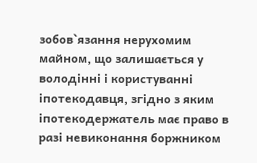зобов`язання нерухомим майном, що залишається у володінні і користуванні іпотекодавця, згідно з яким іпотекодержатель має право в разі невиконання боржником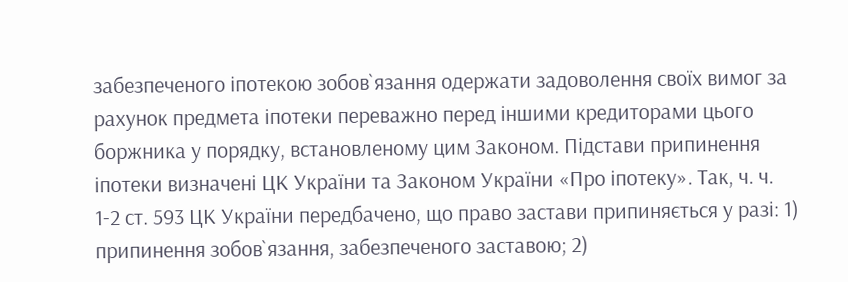забезпеченого іпотекою зобов`язання одержати задоволення своїх вимог за рахунок предмета іпотеки переважно перед іншими кредиторами цього боржника у порядку, встановленому цим Законом. Підстави припинення іпотеки визначені ЦК України та Законом України «Про іпотеку». Так, ч. ч. 1-2 ст. 593 ЦК України передбачено, що право застави припиняється у разі: 1) припинення зобов`язання, забезпеченого заставою; 2)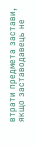втрати предмета застави, якщо заставодавець не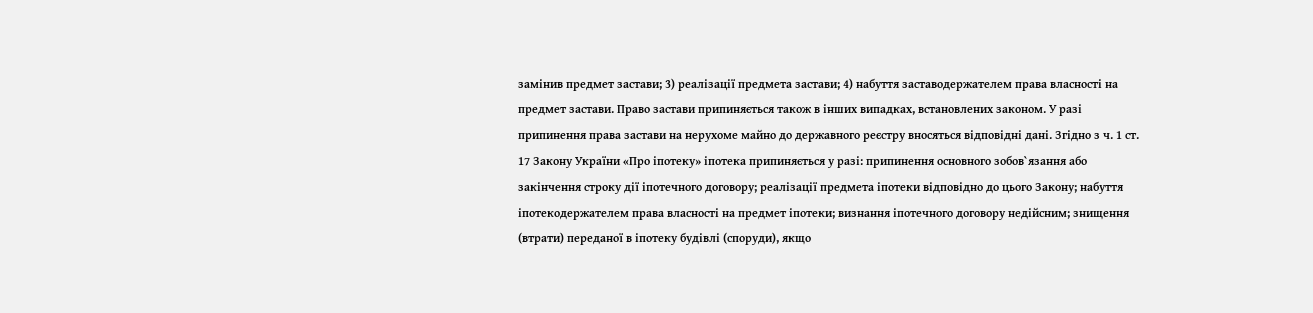замінив предмет застави; 3) реалізації предмета застави; 4) набуття заставодержателем права власності на предмет застави. Право застави припиняється також в інших випадках, встановлених законом. У разі припинення права застави на нерухоме майно до державного реєстру вносяться відповідні дані. Згідно з ч. 1 ст. 17 Закону України «Про іпотеку» іпотека припиняється у разі: припинення основного зобов`язання або закінчення строку дії іпотечного договору; реалізації предмета іпотеки відповідно до цього Закону; набуття іпотекодержателем права власності на предмет іпотеки; визнання іпотечного договору недійсним; знищення (втрати) переданої в іпотеку будівлі (споруди), якщо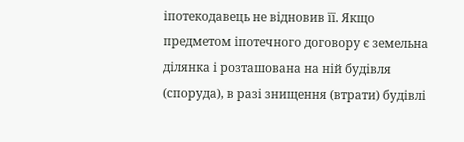іпотекодавець не відновив її. Якщо предметом іпотечного договору є земельна ділянка і розташована на ній будівля (споруда), в разі знищення (втрати) будівлі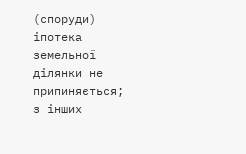(споруди) іпотека земельної ділянки не припиняється; з інших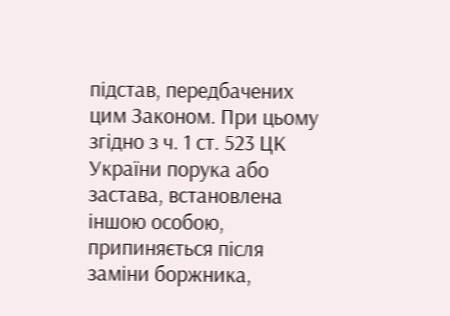підстав, передбачених цим Законом. При цьому згідно з ч. 1 ст. 523 ЦК України порука або застава, встановлена іншою особою, припиняється після заміни боржника,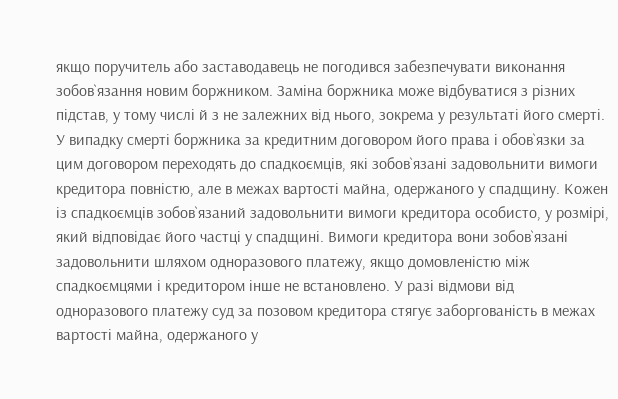якщо поручитель або заставодавець не погодився забезпечувати виконання зобов`язання новим боржником. Заміна боржника може відбуватися з різних підстав, у тому числі й з не залежних від нього, зокрема у результаті його смерті. У випадку смерті боржника за кредитним договором його права і обов`язки за цим договором переходять до спадкоємців, які зобов`язані задовольнити вимоги кредитора повністю, але в межах вартості майна, одержаного у спадщину. Кожен із спадкоємців зобов`язаний задовольнити вимоги кредитора особисто, у розмірі, який відповідає його частці у спадщині. Вимоги кредитора вони зобов`язані задовольнити шляхом одноразового платежу, якщо домовленістю між спадкоємцями і кредитором інше не встановлено. У разі відмови від одноразового платежу суд за позовом кредитора стягує заборгованість в межах вартості майна, одержаного у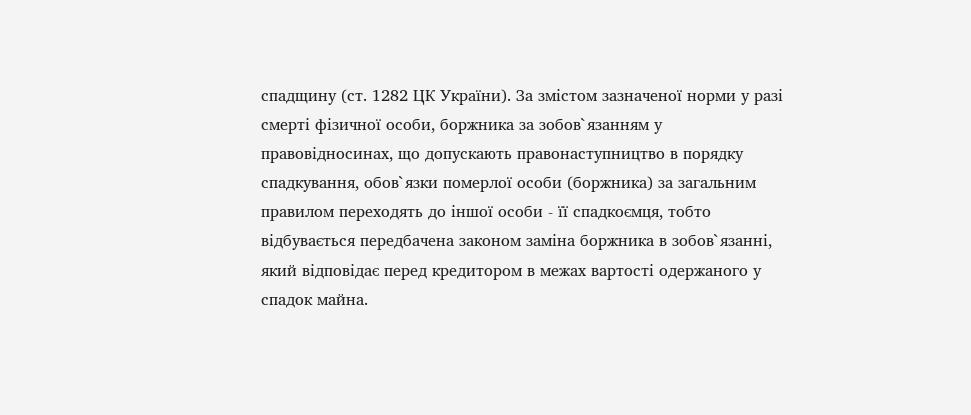спадщину (ст. 1282 ЦК України). За змістом зазначеної норми у разі смерті фізичної особи, боржника за зобов`язанням у правовідносинах, що допускають правонаступництво в порядку спадкування, обов`язки померлої особи (боржника) за загальним правилом переходять до іншої особи - її спадкоємця, тобто відбувається передбачена законом заміна боржника в зобов`язанні, який відповідає перед кредитором в межах вартості одержаного у спадок майна.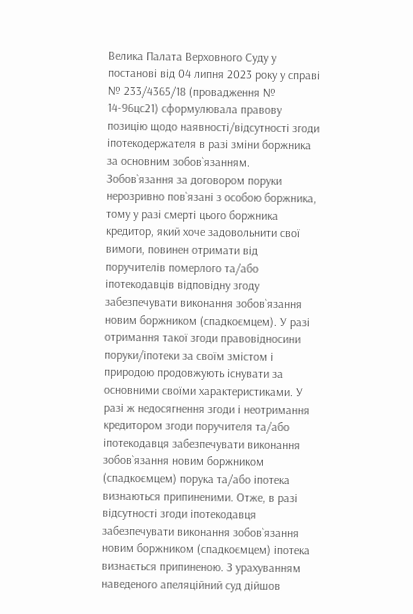Велика Палата Верховного Суду у постанові від 04 липня 2023 року у справі № 233/4365/18 (провадження № 14-96цс21) сформулювала правову позицію щодо наявності/відсутності згоди іпотекодержателя в разі зміни боржника за основним зобов`язанням. Зобов`язання за договором поруки нерозривно пов`язані з особою боржника, тому у разі смерті цього боржника кредитор, який хоче задовольнити свої вимоги, повинен отримати від поручителів померлого та/або іпотекодавців відповідну згоду забезпечувати виконання зобов`язання новим боржником (спадкоємцем). У разі отримання такої згоди правовідносини поруки/іпотеки за своїм змістом і природою продовжують існувати за основними своїми характеристиками. У разі ж недосягнення згоди і неотримання кредитором згоди поручителя та/або іпотекодавця забезпечувати виконання зобов`язання новим боржником (спадкоємцем) порука та/або іпотека визнаються припиненими. Отже, в разі відсутності згоди іпотекодавця забезпечувати виконання зобов`язання новим боржником (спадкоємцем) іпотека визнається припиненою. З урахуванням наведеного апеляційний суд дійшов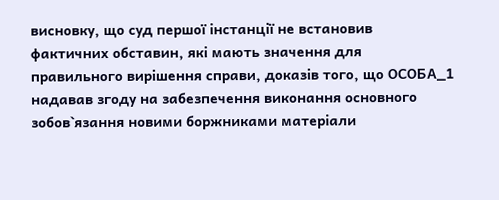висновку, що суд першої інстанції не встановив фактичних обставин, які мають значення для правильного вирішення справи, доказів того, що ОСОБА_1 надавав згоду на забезпечення виконання основного зобов`язання новими боржниками матеріали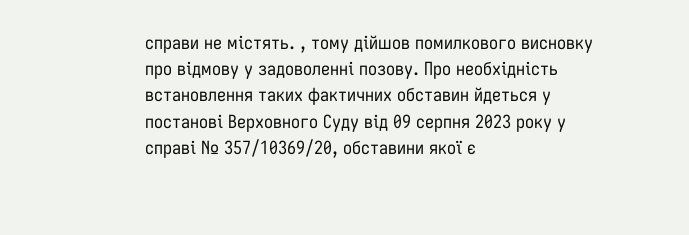справи не містять. , тому дійшов помилкового висновку про відмову у задоволенні позову. Про необхідність встановлення таких фактичних обставин йдеться у постанові Верховного Суду від 09 серпня 2023 року у справі № 357/10369/20, обставини якої є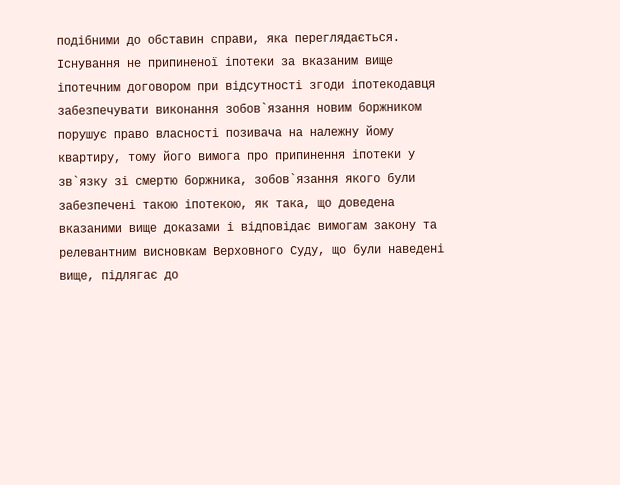подібними до обставин справи, яка переглядається. Існування не припиненої іпотеки за вказаним вище іпотечним договором при відсутності згоди іпотекодавця забезпечувати виконання зобов`язання новим боржником порушує право власності позивача на належну йому квартиру, тому його вимога про припинення іпотеки у зв`язку зі смертю боржника, зобов`язання якого були забезпечені такою іпотекою, як така, що доведена вказаними вище доказами і відповідає вимогам закону та релевантним висновкам Верховного Суду, що були наведені вище, підлягає до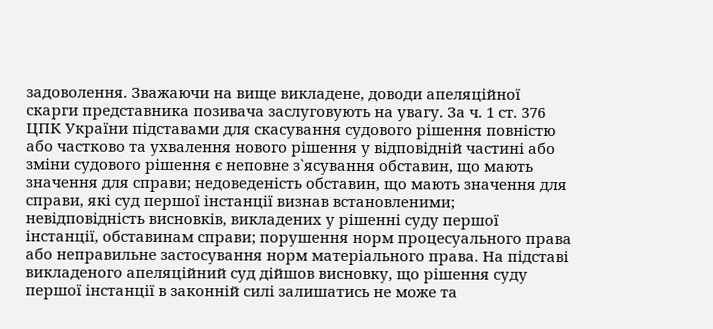задоволення. Зважаючи на вище викладене, доводи апеляційної скарги представника позивача заслуговують на увагу. За ч. 1 ст. 376 ЦПК України підставами для скасування судового рішення повністю або частково та ухвалення нового рішення у відповідній частині або зміни судового рішення є неповне з`ясування обставин, що мають значення для справи; недоведеність обставин, що мають значення для справи, які суд першої інстанції визнав встановленими; невідповідність висновків, викладених у рішенні суду першої інстанції, обставинам справи; порушення норм процесуального права або неправильне застосування норм матеріального права. На підставі викладеного апеляційний суд дійшов висновку, що рішення суду першої інстанції в законній силі залишатись не може та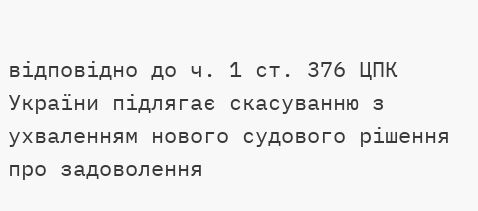відповідно до ч. 1 ст. 376 ЦПК України підлягає скасуванню з ухваленням нового судового рішення про задоволення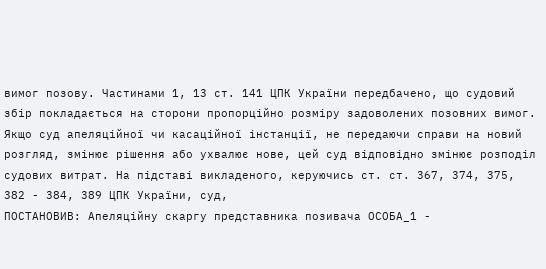вимог позову. Частинами 1, 13 ст. 141 ЦПК України передбачено, що судовий збір покладається на сторони пропорційно розміру задоволених позовних вимог. Якщо суд апеляційної чи касаційної інстанції, не передаючи справи на новий розгляд, змінює рішення або ухвалює нове, цей суд відповідно змінює розподіл судових витрат. На підставі викладеного, керуючись ст. ст. 367, 374, 375, 382 - 384, 389 ЦПК України, суд,
ПОСТАНОВИВ: Апеляційну скаргу представника позивача ОСОБА_1 -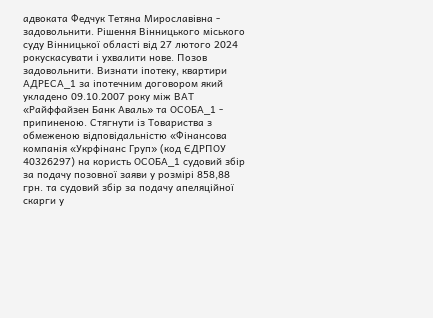адвоката Федчук Тетяна Мирославівна - задовольнити. Рішення Вінницького міського суду Вінницької області від 27 лютого 2024 рокускасувати і ухвалити нове. Позов задовольнити. Визнати іпотеку, квартири АДРЕСА_1 за іпотечним договором який укладено 09.10.2007 року між ВАТ «Райффайзен Банк Аваль» та ОСОБА_1 - припиненою. Стягнути із Товариства з обмеженою відповідальністю «Фінансова компанія «Укрфінанс Груп» (код ЄДРПОУ 40326297) на користь ОСОБА_1 судовий збір за подачу позовної заяви у розмірі 858,88 грн. та судовий збір за подачу апеляційної скарги у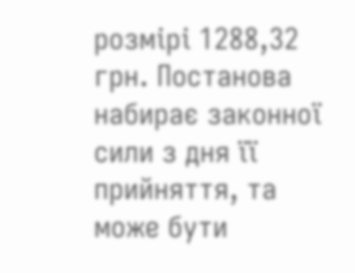розмірі 1288,32 грн. Постанова набирає законної сили з дня її прийняття, та може бути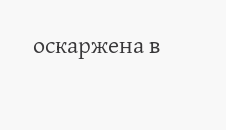оскаржена в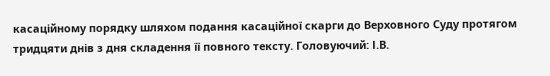касаційному порядку шляхом подання касаційної скарги до Верховного Суду протягом тридцяти днів з дня складення її повного тексту. Головуючий: І.В.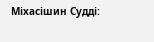Міхасішин Судді: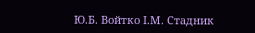Ю.Б. Войтко І.М. Стадник